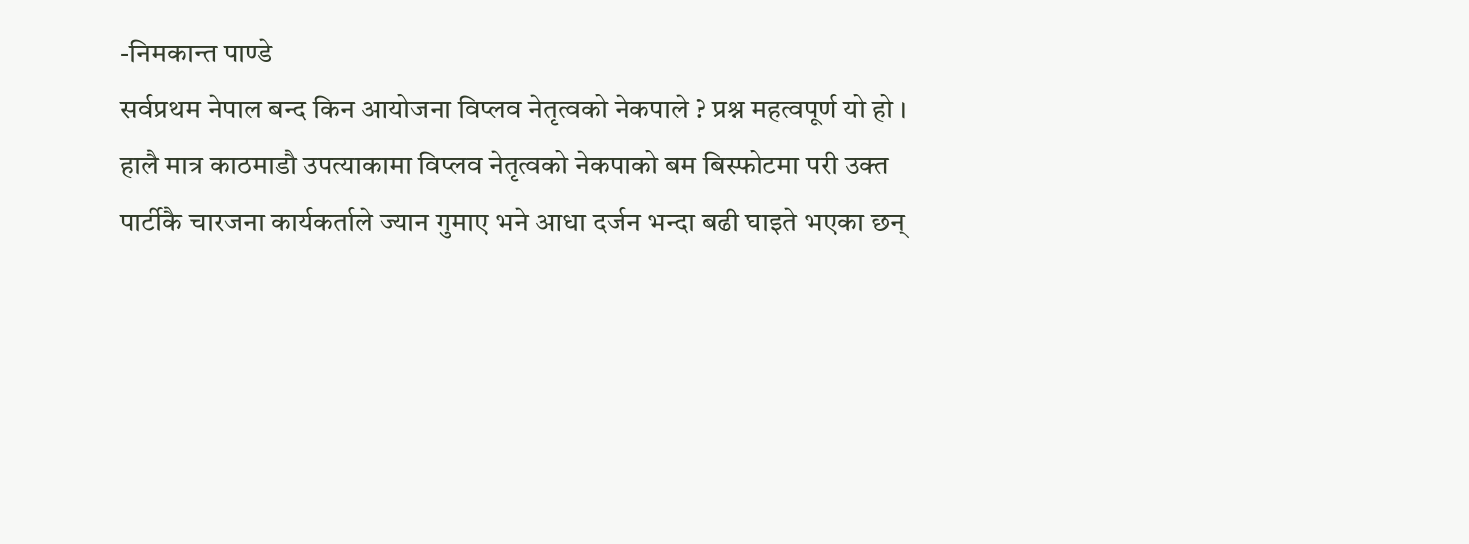-निमकान्त पाण्डे
सर्वप्रथम नेपाल बन्द किन आयोजना विप्लव नेतृत्वको नेकपाले ? प्रश्न महत्वपूर्ण यो हो ।
हालै मात्र काठमाडौ उपत्याकामा विप्लव नेतृत्वको नेकपाको बम बिस्फोटमा परी उक्त पार्टीकै चारजना कार्यकर्ताले ज्यान गुमाए भने आधा दर्जन भन्दा बढी घाइते भएका छन्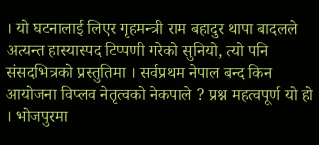। यो घटनालाई लिएर गृहमन्त्री राम बहादुर थापा बादलले अत्यन्त हास्यास्पद टिप्पणी गरेको सुनियो, त्यो पनि संसदभित्रको प्रस्तुतिमा । सर्वप्रथम नेपाल बन्द किन आयोजना विप्लव नेतृत्वको नेकपाले ? प्रश्न महत्वपूर्ण यो हो । भोजपुरमा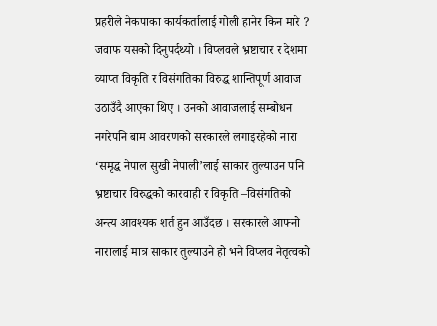प्रहरीले नेकपाका कार्यकर्तालाई गोली हानेर किन मारे ? जवाफ यसको दिनुपर्दथ्यो । विप्लवले भ्रष्टाचार र देशमा व्याप्त विकृति र विसंगतिका विरुद्ध शान्तिपूर्ण आवाज उठाउँदै आएका थिए । उनको आवाजलाई सम्बोधन नगरेपनि बाम आवरणको सरकारले लगाइरहेको नारा ‘समृद्ध नेपाल सुखी नेपाली’लाई साकार तुल्याउन पनि भ्रष्टाचार विरुद्धको कारवाही र विकृति –विसंगतिको अन्त्य आवश्यक शर्त हुन आउँदछ । सरकारले आफ्नो नारालाई मात्र साकार तुल्याउने हो भने विप्लव नेतृत्वको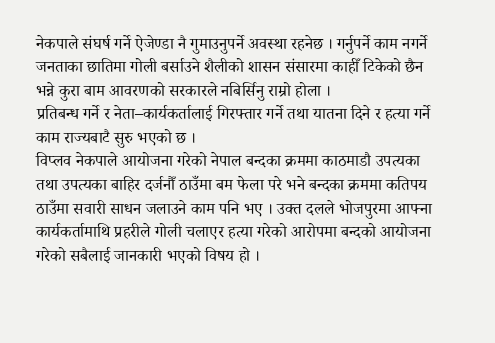नेकपाले संघर्ष गर्ने ऐजेण्डा नै गुमाउनुपर्ने अवस्था रहनेछ । गर्नुपर्ने काम नगर्ने जनताका छातिमा गोली बर्साउने शैलीको शासन संसारमा काहीँ टिकेको छैन भन्ने कुरा बाम आवरणको सरकारले नबिर्सिनु राम्रो होला ।
प्रतिबन्ध गर्ने र नेता–कार्यकर्तालाई गिरफ्तार गर्ने तथा यातना दिने र हत्या गर्ने काम राज्यबाटै सुरु भएको छ ।
विप्लव नेकपाले आयोजना गरेको नेपाल बन्दका क्रममा काठमाडौ उपत्यका तथा उपत्यका बाहिर दर्जनौँ ठाउँमा बम फेला परे भने बन्दका क्रममा कतिपय ठाउँमा सवारी साधन जलाउने काम पनि भए । उक्त दलले भोजपुरमा आफ्ना कार्यकर्तामाथि प्रहरीले गोली चलाएर हत्या गरेको आरोपमा बन्दको आयोजना गरेको सबैलाई जानकारी भएको विषय हो ।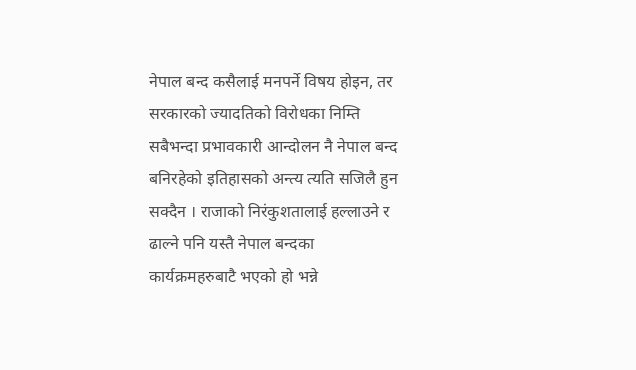नेपाल बन्द कसैलाई मनपर्ने विषय होइन, तर सरकारको ज्यादतिको विरोधका निम्ति सबैभन्दा प्रभावकारी आन्दोलन नै नेपाल बन्द बनिरहेको इतिहासको अन्त्य त्यति सजिलै हुन सक्दैन । राजाको निरंकुशतालाई हल्लाउने र ढाल्ने पनि यस्तै नेपाल बन्दका कार्यक्रमहरुबाटै भएको हो भन्ने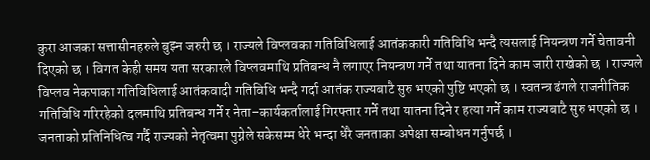कुरा आजका सत्तासीनहरुले बुझ्न जरुरी छ । राज्यले विप्लवका गतिविधिलाई आतंककारी गतिविधि भन्दै त्यसलाई नियन्त्रण गर्ने चेतावनी दिएको छ । विगत केही समय यता सरकारले विप्लवमाथि प्रतिबन्ध नै लगाएर नियन्त्रण गर्ने तथा यातना दिने काम जारी राखेको छ । राज्यले विप्लव नेकपाका गतिविधिलाई आतंकवादी गतिविधि भन्दै गर्दा आतंक राज्यबाटै सुरु भएको पुष्टि भएको छ । स्वतन्त्र ढंगले राजनीतिक गतिविधि गरिरहेको दलमाथि प्रतिबन्ध गर्ने र नेता–कार्यकर्तालाई गिरफ्तार गर्ने तथा यातना दिने र हत्या गर्ने काम राज्यबाटै सुरु भएको छ ।
जनताको प्रतिनिधित्व गर्दै राज्यको नेतृत्वमा पुग्नेले सकेसम्म धेरे भन्दा धेरै जनताका अपेक्षा सम्बोधन गर्नुपर्छ ।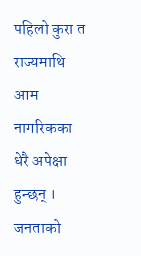पहिलो कुरा त राज्यमाथि आम नागरिकका धेरै अपेक्षा हुन्छन् । जनताको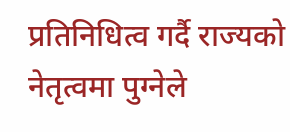प्रतिनिधित्व गर्दै राज्यको नेतृत्वमा पुग्नेले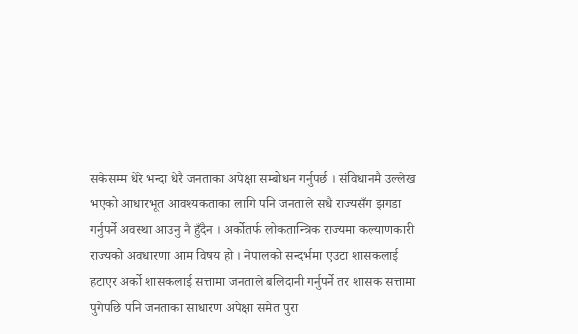सकेसम्म धेरे भन्दा धेरै जनताका अपेक्षा सम्बोधन गर्नुपर्छ । संविधानमै उल्लेख भएको आधारभूत आवश्यकताका लागि पनि जनताले सधै राज्यसँग झगडा गर्नुपर्ने अवस्था आउनु नै हुँदैन । अर्कोतर्फ लोकतान्त्रिक राज्यमा कल्याणकारी राज्यको अवधारणा आम विषय हो । नेपालको सन्दर्भमा एउटा शासकलाई हटाएर अर्को शासकलाई सत्तामा जनताले बलिदानी गर्नुपर्ने तर शासक सत्तामा पुगेपछि पनि जनताका साधारण अपेक्षा समेत पुरा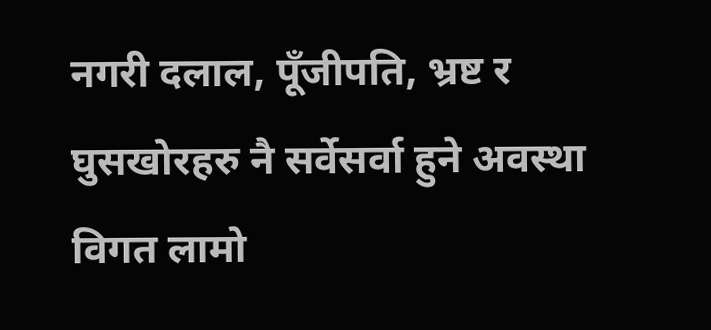नगरी दलाल, पूँजीपति, भ्रष्ट र घुसखोरहरु नै सर्वेसर्वा हुने अवस्था विगत लामो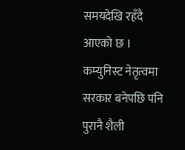समयदेखि रहँदै आएको छ । कम्युनिस्ट नेतृत्वमा सरकार बनेपछि पनि पुरानै शैली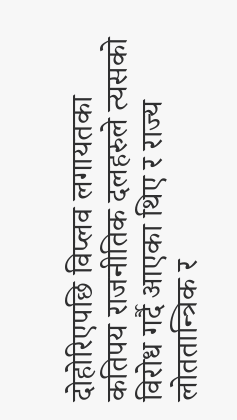दोहोरिएपछि विप्लव लगायतका कतिपय राजनीतिक दलहरुले त्यसको विरोध गर्दै आएका थिए र राज्य लोततान्त्रिक र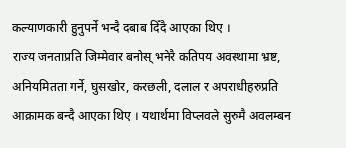कल्याणकारी हुनुपर्ने भन्दै दबाब दिँदै आएका थिए ।
राज्य जनताप्रति जिम्मेवार बनोस् भनेरै कतिपय अवस्थामा भ्रष्ट, अनियमितता गर्ने, घुसखोर, करछली, दलाल र अपराधीहरुप्रति आक्रामक बन्दै आएका थिए । यथार्थमा विप्लवले सुरुमै अवलम्बन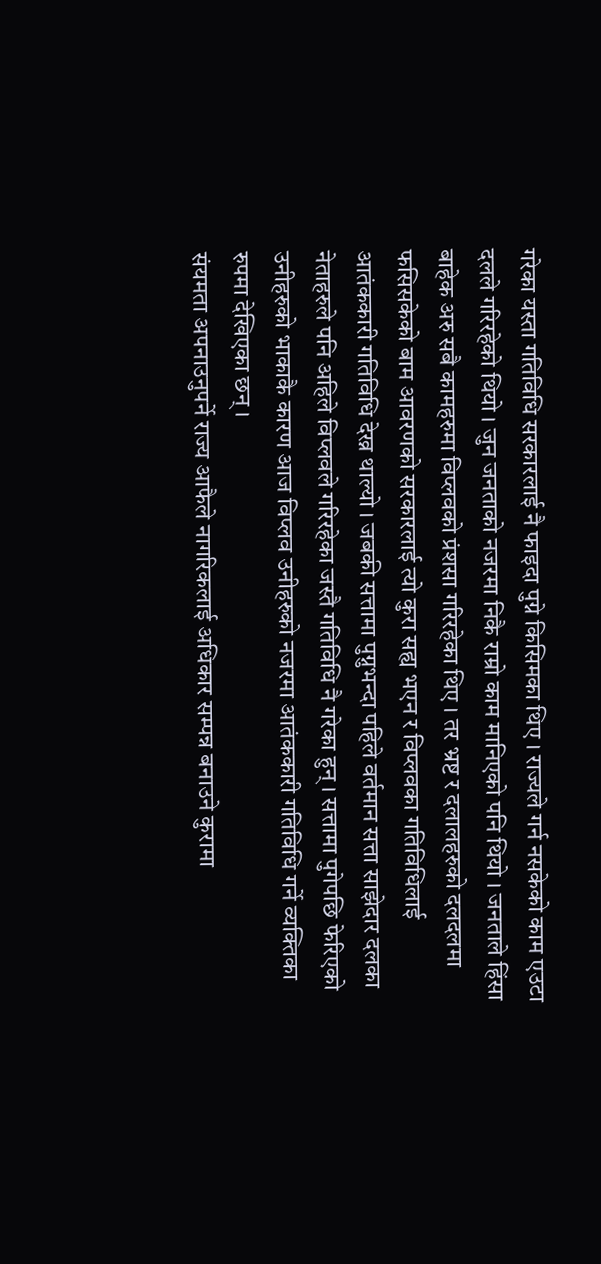गरेका यस्ता गतिविधि सरकारलाई नै फाइदा पुग्ने किसिमका थिए । राज्यले गर्न नसकेको काम एउटा दलले गरिरहेको थियो । जुन जनताको नजरमा निकै राम्रो काम मानिएको पनि थियो । जनताले हिंसा बाहेक अरु सबै कामहरुमा विप्लवको प्रंशसा गरिरहेका थिए । तर भ्रष्ट र दलालहरुको दलदलमा फसिसकेको बाम आवरणको सरकारलाई त्यो कुरा सह्य भएन र विप्लवका गतिविधिलाई आतंककारी गतिविधि देख्न थाल्यो । जबकी सत्तामा पुग्नुभन्दा पहिले वर्तमान सत्ता साझेदार दलका नेताहरुले पनि अहिले विप्लवले गरिरहेका जस्तै गतिविधि नै गरेका हुन् । सत्तामा पुगेपछि फेरिएको उनीहरुको भाकाकै कारण आज विप्लव उनीहरुको नजरमा आतंककारी गतिविधि गर्ने व्यक्तिका रुपमा देखिएका छन् ।
संयमता अपनाउनुपर्ने राज्य आफैले नागरिकलाई अधिकार सम्पन्न बनाउने कुरामा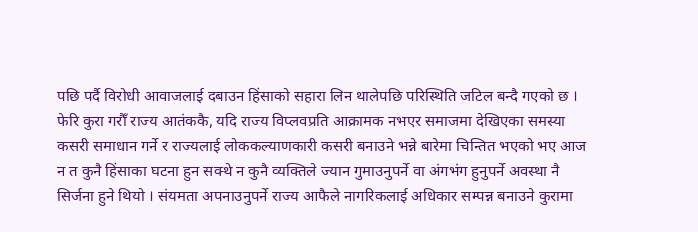पछि पर्दै विरोधी आवाजलाई दबाउन हिंसाको सहारा लिन थालेपछि परिस्थिति जटिल बन्दै गएको छ ।
फेरि कुरा गरौँ राज्य आतंककै, यदि राज्य विप्लवप्रति आक्रामक नभएर समाजमा देखिएका समस्या कसरी समाधान गर्ने र राज्यलाई लोककल्याणकारी कसरी बनाउने भन्ने बारेमा चिन्तित भएको भए आज न त कुनै हिंसाका घटना हुन सक्थे न कुनै व्यक्तिले ज्यान गुमाउनुपर्ने वा अंगभंग हुनुपर्ने अवस्था नै सिर्जना हुने थियो । संयमता अपनाउनुपर्ने राज्य आफैले नागरिकलाई अधिकार सम्पन्न बनाउने कुरामा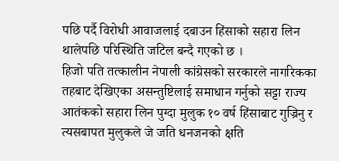पछि पर्दै विरोधी आवाजलाई दबाउन हिंसाको सहारा लिन थालेपछि परिस्थिति जटिल बन्दै गएको छ ।
हिजो पति तत्कालीन नेपाली कांग्रेसको सरकारले नागरिकका तहबाट देखिएका असन्तुष्टिलाई समाधान गर्नुको सट्टा राज्य आतंकको सहारा लिन पुग्दा मुलुक १० वर्ष हिंसाबाट गुज्रिनु र त्यसबापत मुलुकले जे जति धनजनको क्षति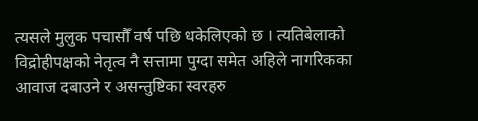त्यसले मुलुक पचासौँ वर्ष पछि धकेलिएको छ । त्यतिबेलाको विद्रोहीपक्षको नेतृत्व नै सत्तामा पुग्दा समेत अहिले नागरिकका आवाज दबाउने र असन्तुष्टिका स्वरहरु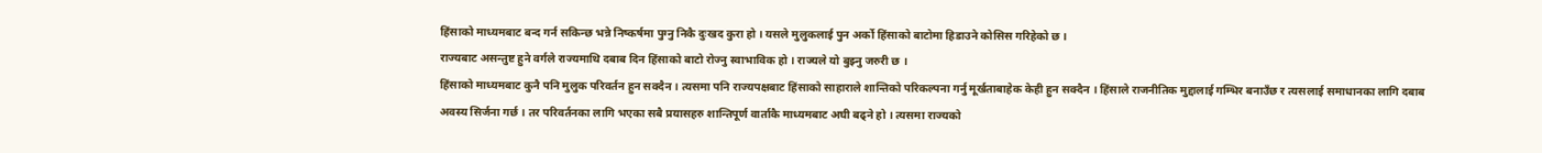हिंसाको माध्यमबाट बन्द गर्न सकिन्छ भन्ने निष्कर्षमा पुग्नु निकै दुःखद कुरा हो । यसले मुलुकलाई पुन अर्को हिंसाको बाटोमा हिडाउने कोसिस गरिहेको छ ।
राज्यबाट असन्तुष्ट हुने वर्गले राज्यमाथि दबाब दिन हिंसाको बाटो रोज्नु स्वाभाविक हो । राज्यले यो बुझ्नु जरुरी छ ।
हिंसाको माध्यमबाट कुनै पनि मुलुक परिवर्तन हुन सक्दैन । त्यसमा पनि राज्यपक्षबाट हिंसाको साहाराले शान्तिको परिकल्पना गर्नु मूर्खताबाहेक केही हुन सक्दैन । हिंसाले राजनीतिक मुद्दालाई गम्भिर बनाउँछ र त्यसलाई समाधानका लागि दबाब अवस्य सिर्जना गर्छ । तर परिवर्तनका लागि भएका सबै प्रयासहरु शान्तिपूर्ण वार्ताकै माध्यमबाट अघी बढ्ने हो । त्यसमा राज्यको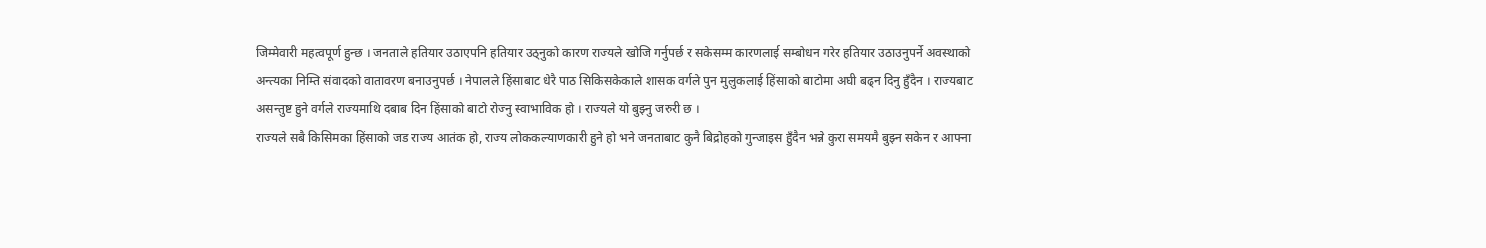जिम्मेवारी महत्वपूर्ण हुन्छ । जनताले हतियार उठाएपनि हतियार उठ्नुको कारण राज्यले खोजि गर्नुपर्छ र सकेसम्म कारणलाई सम्बोधन गरेर हतियार उठाउनुपर्ने अवस्थाको अन्त्यका निम्ति संवादको वातावरण बनाउनुपर्छ । नेपालले हिंसाबाट धेरै पाठ सिकिसकेकाले शासक वर्गले पुन मुलुकलाई हिंसाको बाटोमा अघी बढ्न दिनु हुँदैन । राज्यबाट असन्तुष्ट हुने वर्गले राज्यमाथि दबाब दिन हिंसाको बाटो रोज्नु स्वाभाविक हो । राज्यले यो बुझ्नु जरुरी छ ।
राज्यले सबै किसिमका हिंसाको जड राज्य आतंक हो, राज्य लोककल्याणकारी हुने हो भने जनताबाट कुनै बिद्रोहको गुन्जाइस हुँदैन भन्ने कुरा समयमै बुझ्न सकेन र आफ्ना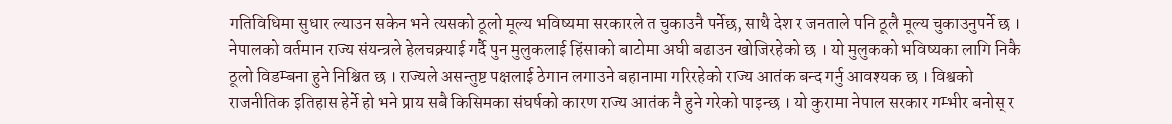गतिविधिमा सुधार ल्याउन सकेन भने त्यसको ठूलो मूल्य भविष्यमा सरकारले त चुकाउनै पर्नेछ, साथै देश र जनताले पनि ठूलै मूल्य चुकाउनुपर्ने छ ।
नेपालको वर्तमान राज्य संयन्त्रले हेलचक्र्याई गर्दै पुन मुलुकलाई हिंसाको बाटोमा अघी बढाउन खोजिरहेको छ । यो मुलुकको भविष्यका लागि निकै ठूलो विडम्बना हुने निश्चित छ । राज्यले असन्तुष्ट पक्षलाई ठेगान लगाउने बहानामा गरिरहेको राज्य आतंक बन्द गर्नु आवश्यक छ । विश्वको राजनीतिक इतिहास हेर्ने हो भने प्राय सबै किसिमका संघर्षको कारण राज्य आतंक नै हुने गरेको पाइन्छ । यो कुरामा नेपाल सरकार गम्भीर बनोस् र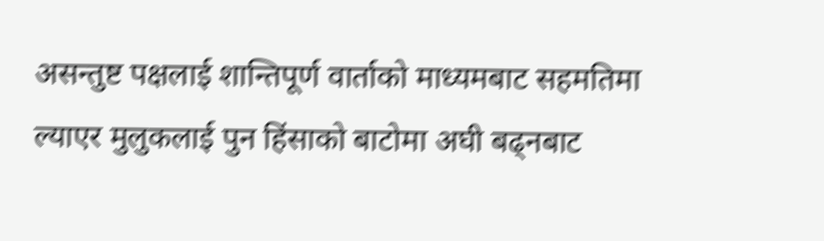असन्तुष्ट पक्षलाई शान्तिपूर्ण वार्ताको माध्यमबाट सहमतिमा ल्याएर मुलुकलाई पुन हिंसाको बाटोमा अघी बढ्नबाट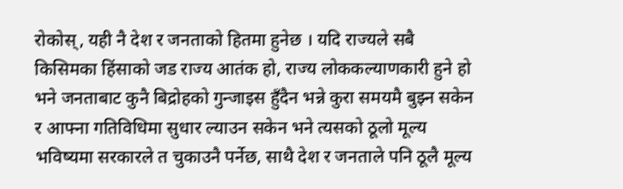रोकोस्, यही नै देश र जनताको हितमा हुनेछ । यदि राज्यले सबै किसिमका हिंसाको जड राज्य आतंक हो, राज्य लोककल्याणकारी हुने हो भने जनताबाट कुनै बिद्रोहको गुन्जाइस हुँदैन भन्ने कुरा समयमै बुझ्न सकेन र आफ्ना गतिविधिमा सुधार ल्याउन सकेन भने त्यसको ठूलो मूल्य भविष्यमा सरकारले त चुकाउनै पर्नेछ, साथै देश र जनताले पनि ठूलै मूल्य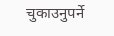चुकाउनुपर्ने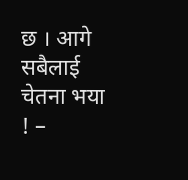छ । आगे सबैलाई चेतना भया ! –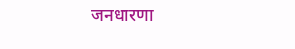जनधारणा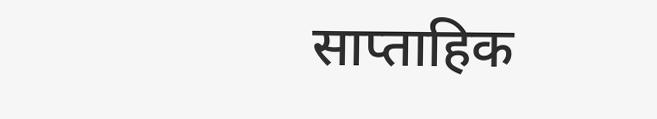साप्ताहिक